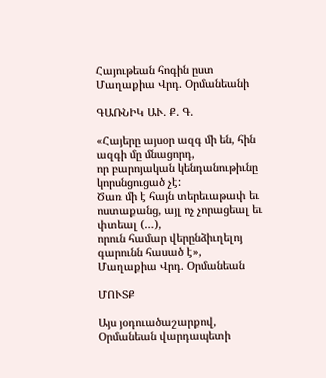Հայութեան հոգին ըստ Մաղաքիա Վրդ. Օրմանեանի

ԳԱՌՆԻԿ ԱՒ. Ք. Գ.

«Հայերը այսօր ազգ մի են, հին ազգի մը մնացորդ,
որ բարոյական կենդանութիւնը կորսնցուցած չէ:
Ծառ մի է հայն տերեւաթափ եւ ոստաքանց, այլ ոչ չորացեալ եւ փտեալ (…),
որուն համար վերընձիւղելոյ գարունն հասած է»,
Մաղաքիա Վրդ. Օրմանեան

ՄՈՒՏՔ

Այս յօդուածաշարքով, Օրմանեան վարդապետի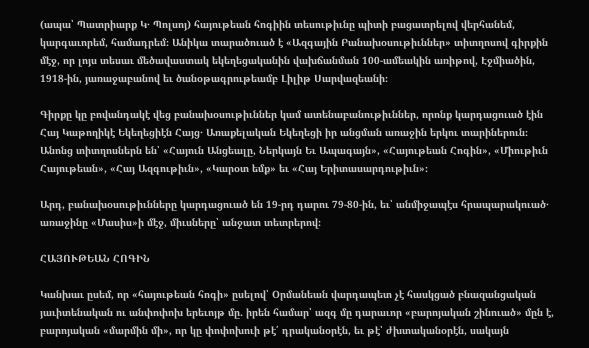(ապա՝ Պատրիարք Կ․ Պոլսոյ) հայութեան հոգիին տեսութիւնը պիտի բացատրելով վերհանեմ, կարգաւորեմ, համադրեմ։ Անիկա տարածուած է «Ազգային Բանախօսութիւններ» տիտղոսով գիրքին մէջ, որ լոյս տեսաւ մեծավաստակ եկեղեցականին վախճանման 100-ամեակին առիթով, Էջմիածին, 1918-ին, յառաջաբանով եւ ծանօթագրութեամբ Լիլիթ Սարվազեանի։

Գիրքը կը բովանդակէ վեց բանախօսութիւններ կամ ատենաբանութիւններ, որոնք կարդացուած էին Հայ Կաթողիկէ Եկեղեցիէն Հայց․ Առաքելական Եկեղեցի իր անցման առաջին երկու տարիներուն։ Անոնց տիտղոսներն են՝ «Հայուն Անցեալը, Ներկայն Եւ Ապագայն», «Հայութեան Հոգին», «Միութիւն Հայութեան», «Հայ Ազգութիւն», «Կարօտ եմք» եւ «Հայ Երիտասարդութիւն»։

Արդ, բանախօսութիւնները կարդացուած են 19-րդ դարու 79-80-ին, եւ՝ անմիջապէս հրապարակուած․ առաջինը «Մասիս»ի մէջ, միւսները՝ անջատ տետրերով։

ՀԱՅՈՒԹԵԱՆ ՀՈԳԻՆ

Կանխաւ ըսեմ, որ «հայութեան հոգի» ըսելով՝ Օրմանեան վարդապետ չէ հասկցած բնազանցական յաւիտենական ու անփոփոխ երեւոյթ մը. իրեն համար՝ ազգ մը դարաւոր «բարոյական շինուած» մըն է, բարոյական «մարմին մի», որ կը փոփոխուի թէ՛ դրականօրէն, եւ թէ՝ ժխտականօրէն, սակայն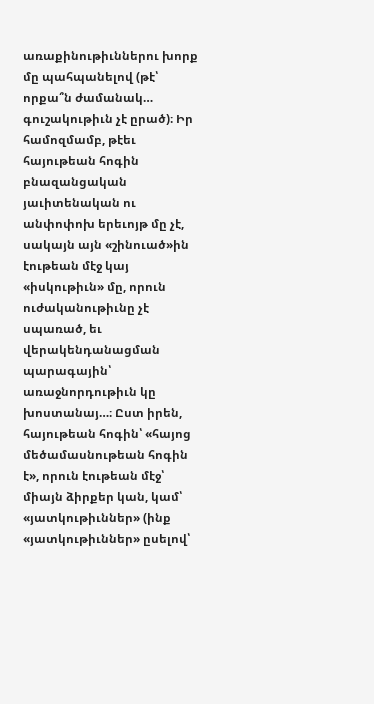առաքինութիւններու խորք մը պահպանելով (թէ՝ որքա՞ն ժամանակ… գուշակութիւն չէ ըրած)։ Իր համոզմամբ, թէեւ հայութեան հոգին բնազանցական յաւիտենական ու անփոփոխ երեւոյթ մը չէ, սակայն այն «շինուած»ին էութեան մէջ կայ «իսկութիւն» մը, որուն ուժականութիւնը չէ սպառած, եւ վերակենդանացման պարագային՝ առաջնորդութիւն կը խոստանայ…։ Ըստ իրեն, հայութեան հոգին՝ «հայոց մեծամասնութեան հոգին է», որուն էութեան մէջ՝ միայն ձիրքեր կան, կամ՝ «յատկութիւններ» (ինք «յատկութիւններ» ըսելով՝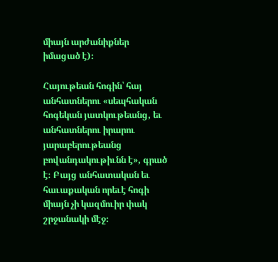միայն արժանիքներ իմացած է)։

Հայութեան հոգին՝ հայ անհատներու «սեպհական հոգեկան յատկութեանց, եւ անհատներու իրարու յարաբերութեանց բովանդակութիւնն է», գրած է։ Բայց անհատական եւ հաւաքական որեւէ հոգի միայն չի կազմուիր փակ շրջանակի մէջ։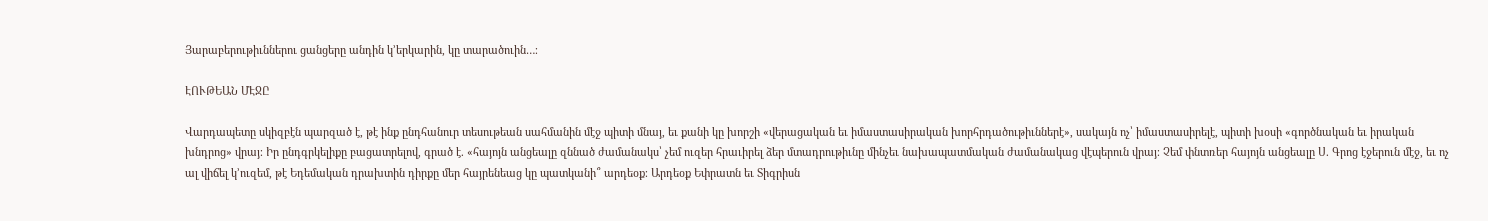Յարաբերութիւններու ցանցերը անդին կ’երկարին, կը տարածուին…։

ԷՈՒԹԵԱՆ ՄԷՋԸ

Վարդապետը սկիզբէն պարզած է, թէ ինք ընդհանուր տեսութեան սահմանին մէջ պիտի մնայ, եւ քանի կը խորշի «վերացական եւ իմաստասիրական խորհրդածութիւններէ», սակայն ոչ՝ իմաստասիրելէ, պիտի խօսի «գործնական եւ իրական խնդրոց» վրայ։ Իր ընդգրկելիքը բացատրելով, գրած է. «հայոյն անցեալը զննած ժամանակս՝ չեմ ուզեր հրաւիրել ձեր մտադրութիւնը մինչեւ նախապատմական ժամանակաց վէպերուն վրայ։ Չեմ փնտռեր հայոյն անցեալը Ս. Գրոց էջերուն մէջ, եւ ոչ ալ վիճել կ’ուզեմ, թէ Եդեմական դրախտին դիրքը մեր հայրենեաց կը պատկանի՞ արդեօք։ Արդեօք Եփրատն եւ Տիգրիսն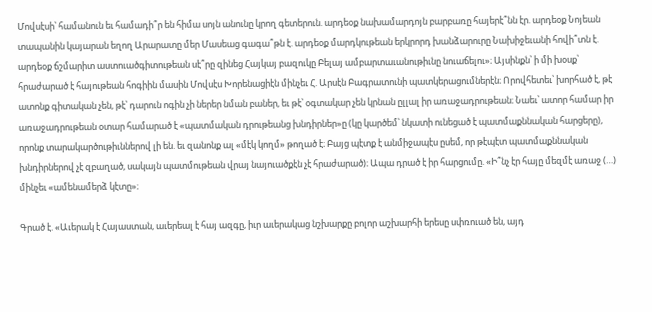Մովսէսի՝ համանուն եւ համադի՞ր են հիմա սոյն անունը կրող գետերուն. արդեօք նախամարդոյն բարբառը հայերէ՞նն էր. արդեօք Նոյեան տապանին կայարան եղող Արարատը մեր Մասեաց գագա՞թն է. արդեօք մարդկութեան երկրորդ խանձարուրը Նախիջեւանի հովի՞տն է. արդեօք ճշմարիտ աստուածգիտութեան սէ՞րը զինեց Հայկայ բազուկը Բելայ ամբարտաւանութիւնը նուաճելու»։ Այսինքն՝ ի մի խօսք՝ հրաժարած է հայութեան հոգիին մասին Մովսէս Խորենացիէն մինչեւ Հ. Արսէն Բագրատունի պատկերացումներէն։ Որովհետեւ՝ խորհած է, թէ ատոնք գիտական չեն, թէ՝ դարուն ոգին չի ներեր նման բաներ, եւ թէ՝ օգտակար չեն կրնան ըլլալ իր առաջադրութեան։ Նաեւ՝ ատոր համար իր առաջադրութեան օտար համարած է «պատմական դրութեանց խնդիրներ»ը (կը կարծեմ՝ նկատի ունեցած է պատմաքննական հարցերը), որոնք տարակարծութիւններով լի են. եւ զանոնք ալ «մէկ կողմ» թողած է։ Բայց պէտք է անմիջապէս ըսեմ, որ թէպէտ պատմաքննական խնդիրներով չէ զբաղած, սակայն պատմութեան վրայ նայուածքէն չէ հրաժարած)։ Ապա դրած է իր հարցումը. «Ի՞նչ էր հայը մեզմէ առաջ (…) մինչեւ «ամենամերձ կէտը»։

Գրած է. «Աւերակ է Հայաստան, աւերեալ է հայ ազգը, իւր աւերակաց նշխարքը բոլոր աշխարհի երեսը սփռուած են, այդ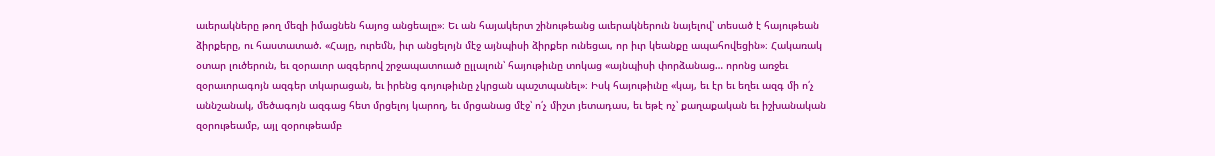աւերակները թող մեզի իմացնեն հայոց անցեալը»։ Եւ ան հայակերտ շինութեանց աւերակներուն նայելով՝ տեսած է հայութեան ձիրքերը, ու հաստատած. «Հայը, ուրեմն, իւր անցելոյն մէջ այնպիսի ձիրքեր ունեցաւ, որ իւր կեանքը ապահովեցին»։ Հակառակ օտար լուծերուն, եւ զօրաւոր ազգերով շրջապատուած ըլլալուն՝ հայութիւնը տոկաց «այնպիսի փորձանաց… որոնց առջեւ զօրաւորագոյն ազգեր տկարացան, եւ իրենց գոյութիւնը չկրցան պաշտպանել»։ Իսկ հայութիւնը «կայ, եւ էր եւ եղեւ ազգ մի ո՛չ աննշանակ, մեծագոյն ազգաց հետ մրցելոյ կարող, եւ մրցանաց մէջ՝ ո՛չ միշտ յետադաս, եւ եթէ ոչ՝ քաղաքական եւ իշխանական զօրութեամբ, այլ զօրութեամբ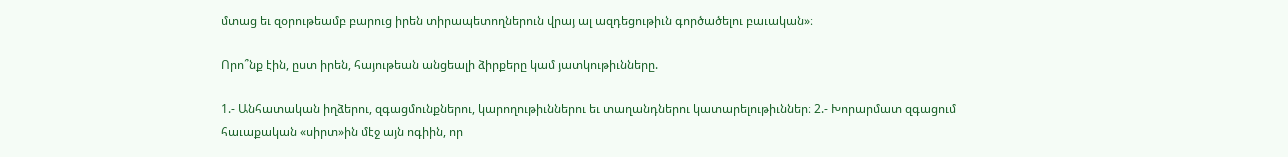մտաց եւ զօրութեամբ բարուց իրեն տիրապետողներուն վրայ ալ ազդեցութիւն գործածելու բաւական»։

Որո՞նք էին, ըստ իրեն, հայութեան անցեալի ձիրքերը կամ յատկութիւնները.

1.- Անհատական իղձերու, զգացմունքներու, կարողութիւններու եւ տաղանդներու կատարելութիւններ։ 2.- Խորարմատ զգացում հաւաքական «սիրտ»ին մէջ այն ոգիին, որ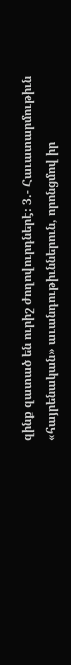զինք զատած են ուրիշ ժողովուրդներէ։ 3.- Հաւատարմութիւն «հայրենական» աւանդութիւններուն, որոնցմով իր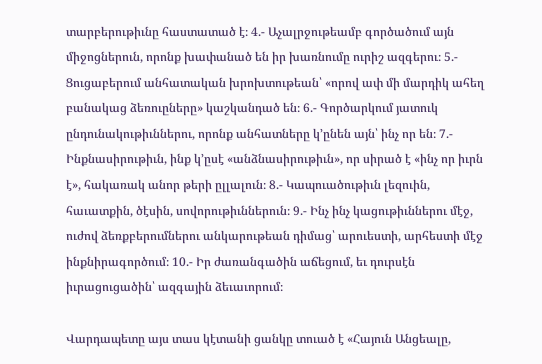տարբերութիւնը հաստատած է։ 4.- Աչալրջութեամբ գործածում այն միջոցներուն, որոնք խափանած են իր խառնումը ուրիշ ազգերու։ 5.- Ցուցաբերում անհատական խրոխտութեան՝ «որով ափ մի մարդիկ ահեղ բանակաց ձեռուըները» կաշկանդած են։ 6.- Գործարկում յատուկ ընդունակութիւններու, որոնք անհատները կ’ընեն այն՝ ինչ որ են։ 7.- Ինքնասիրութիւն, ինք կ’ըսէ «անձնասիրութիւն», որ սիրած է «ինչ որ իւրն է», հակառակ անոր թերի ըլլալուն։ 8.- Կապուածութիւն լեզուին, հաւատքին, ծէսին, սովորութիւններուն։ 9.- Ինչ ինչ կացութիւններու մէջ, ուժով ձեռքբերումներու անկարութեան դիմաց՝ արուեստի, արհեստի մէջ ինքնիրագործում։ 10.- Իր ժառանգածին աճեցում, եւ դուրսէն իւրացուցածին՝ ազգային ձեւաւորում։

Վարդապետը այս տաս կէտանի ցանկը տուած է «Հայուն Անցեալը,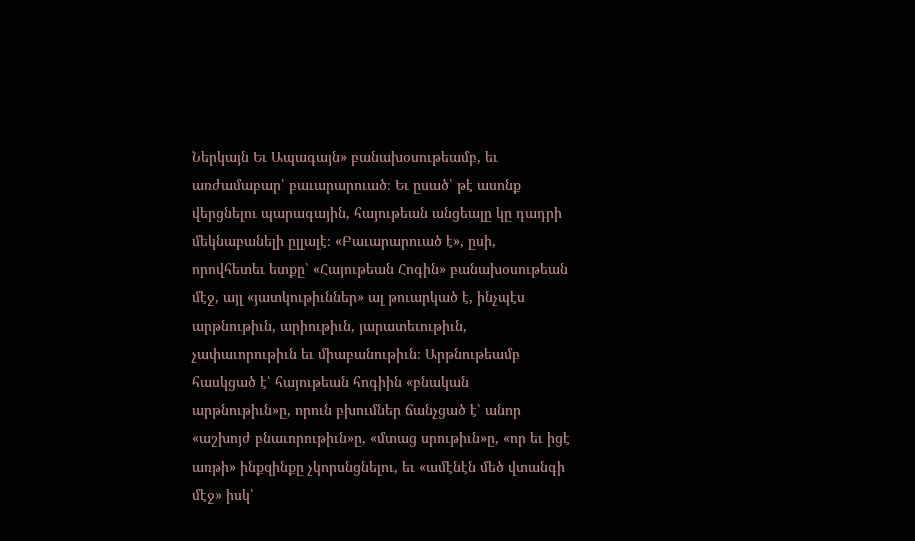Ներկայն Եւ Ապագայն» բանախօսութեամբ, եւ առժամաբար՝ բաւարարուած։ Եւ ըսած՝ թէ ասոնք վերցնելու պարագային, հայութեան անցեալը կը դադրի մեկնաբանելի ըլլալէ։ «Բաւարարուած է», ըսի, որովհետեւ ետքը՝ «Հայութեան Հոգին» բանախօսութեան մէջ, այլ «յատկութիւններ» ալ թուարկած է, ինչպէս արթնութիւն, արիութիւն, յարատեւութիւն, չափաւորութիւն եւ միաբանութիւն։ Արթնութեամբ հասկցած է՝ հայութեան հոգիին «բնական արթնութիւն»ը, որուն բխումներ ճանչցած է՝ անոր «աշխոյժ բնաւորութիւն»ը, «մտաց սրութիւն»ը, «որ եւ իցէ առթի» ինքզինքը չկորսնցնելու, եւ «ամէնէն մեծ վտանգի մէջ» իսկ՝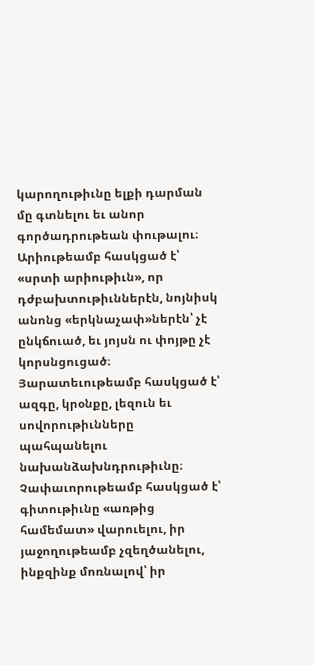կարողութիւնը ելքի դարման մը գտնելու եւ անոր գործադրութեան փութալու։ Արիութեամբ հասկցած է՝ «սրտի արիութիւն», որ դժբախտութիւններէն, նոյնիսկ անոնց «երկնաչափ»ներէն՝ չէ ընկճուած, եւ յոյսն ու փոյթը չէ կորսնցուցած։ Յարատեւութեամբ հասկցած է՝ ազգը, կրօնքը, լեզուն եւ սովորութիւնները պահպանելու նախանձախնդրութիւնը։ Չափաւորութեամբ հասկցած է՝ գիտութիւնը «առթից համեմատ» վարուելու, իր յաջողութեամբ չզեղծանելու, ինքզինք մոռնալով՝ իր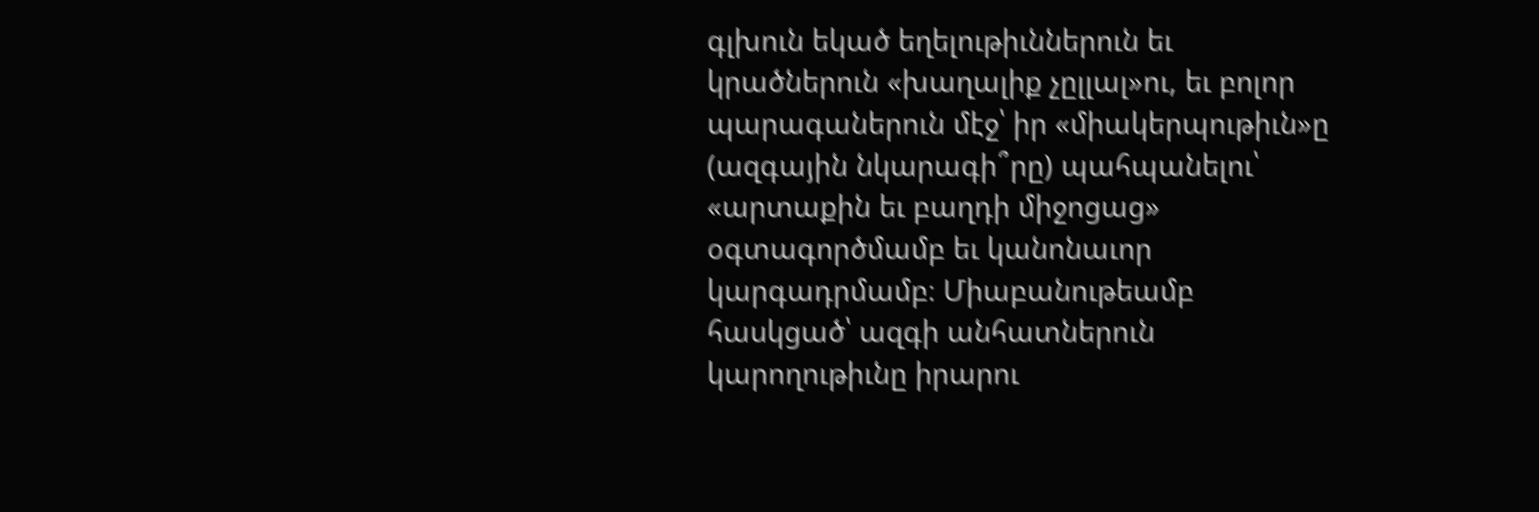գլխուն եկած եղելութիւններուն եւ կրածներուն «խաղալիք չըլլալ»ու, եւ բոլոր պարագաներուն մէջ՝ իր «միակերպութիւն»ը (ազգային նկարագի՞րը) պահպանելու՝ «արտաքին եւ բաղդի միջոցաց» օգտագործմամբ եւ կանոնաւոր կարգադրմամբ։ Միաբանութեամբ հասկցած՝ ազգի անհատներուն կարողութիւնը իրարու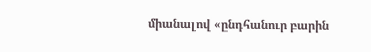միանալով «ընդհանուր բարին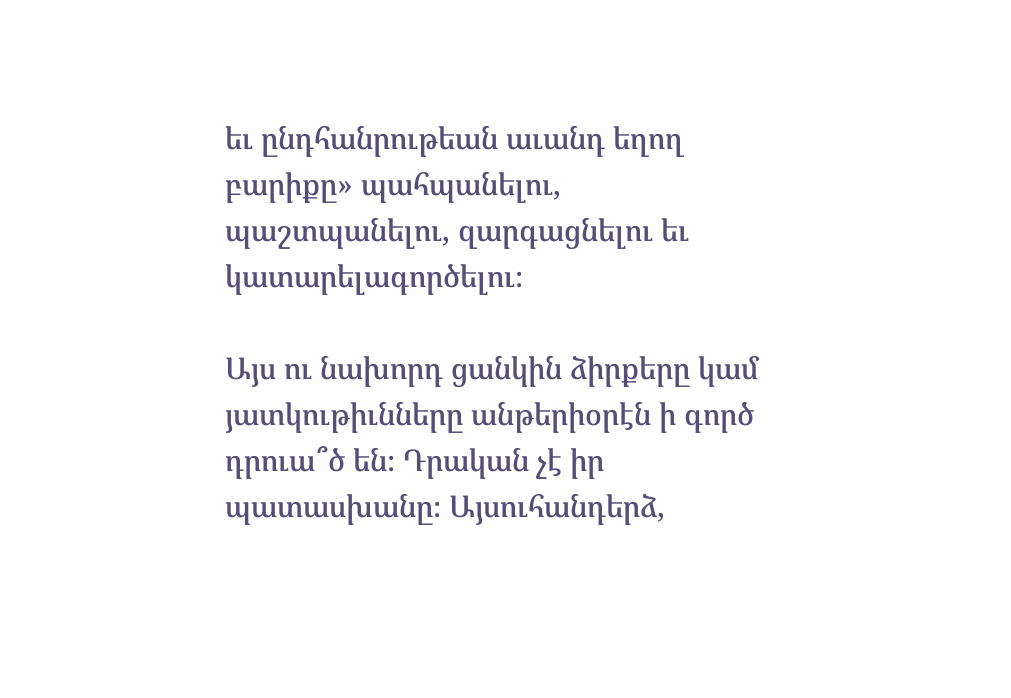եւ ընդհանրութեան աւանդ եղող բարիքը» պահպանելու, պաշտպանելու, զարգացնելու եւ կատարելագործելու։

Այս ու նախորդ ցանկին ձիրքերը կամ յատկութիւնները անթերիօրէն ի գործ դրուա՞ծ են։ Դրական չէ իր պատասխանը։ Այսուհանդերձ,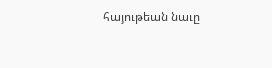հայութեան նաւը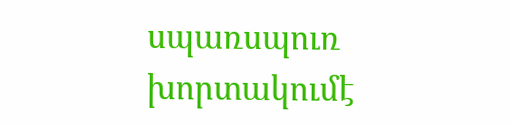սպառսպուռ խորտակումէ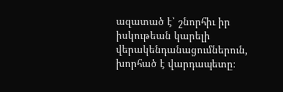ազատած է՝ շնորհիւ իր իսկութեան կարելի վերակենդանացումներուն, խորհած է վարդապետը։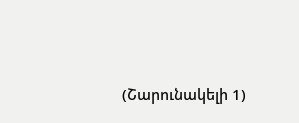(Շարունակելի 1)